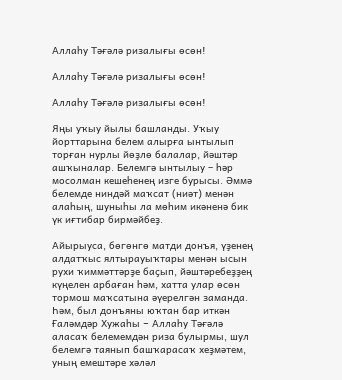Аллаһу Тәғәлә ризалығы өсөн!

Аллаһу Тәғәлә ризалығы өсөн!

Аллаһу Тәғәлә ризалығы өсөн!

Яңы уҡыу йылы башланды. Уҡыу йорттарына белем алырға ынтылып торған нурлы йөҙлө балалар, йәштәр ашҡыналар. Белемгә ынтылыу – һәр мосолман кешеһенең изге бурысы. Әммә белемде ниндәй маҡсат (ниәт) менән алаһың, шуныһы ла мөһим икәненә бик үк иғтибар бирмәйбеҙ.

Айырыуса, бөгөнгө матди донъя, үҙенең алдатҡыс ялтырауыҡтары менән ысын рухи ҡиммәттәрҙе баҫып, йәштәребеҙҙең күңелен арбаған һәм, хатта улар өсөн тормош маҡсатына әүерелгән заманда. Һәм, был донъяны юҡтан бар иткән Ғаләмдәр Хужаһы − Аллаһу Тәғәлә аласаҡ белемемдән риза булырмы, шул белемгә таянып башҡарасаҡ хеҙмәтем, уның емештәре хәләл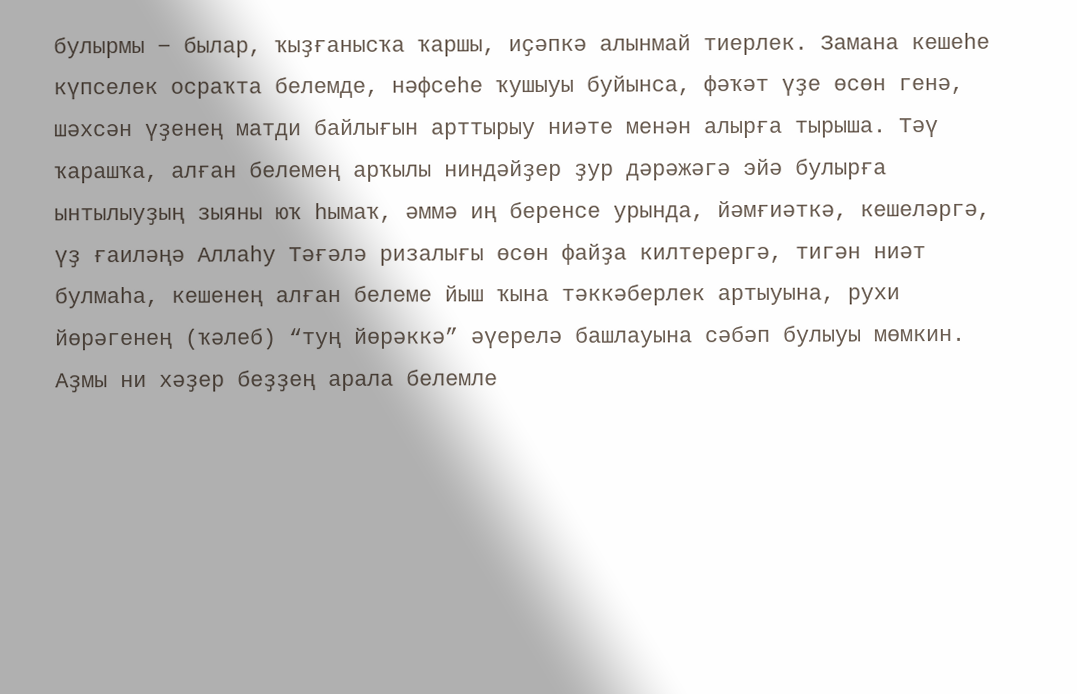булырмы − былар, ҡыҙғанысҡа ҡаршы, иҫәпкә алынмай тиерлек. Замана кешеһе күпселек осраҡта белемде, нәфсеһе ҡушыуы буйынса, фәҡәт үҙе өсөн генә, шәхсән үҙенең матди байлығын арттырыу ниәте менән алырға тырыша. Тәү ҡарашҡа, алған белемең арҡылы ниндәйҙер ҙур дәрәжәгә эйә булырға ынтылыуҙың зыяны юҡ һымаҡ, әммә иң беренсе урында, йәмғиәткә, кешеләргә, үҙ ғаиләңә Аллаһу Тәғәлә ризалығы өсөн файҙа килтерергә, тигән ниәт булмаһа, кешенең алған белеме йыш ҡына тәккәберлек артыуына, рухи йөрәгенең (ҡәлеб) “туң йөрәккә” әүерелә башлауына сәбәп булыуы мөмкин. Аҙмы ни хәҙер беҙҙең арала белемле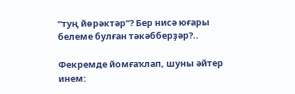“туң йөрәктәр”? Бер нисә юғары белеме булған тәкәбберҙәр?..

Фекремде йомғаҡлап, шуны әйтер инем: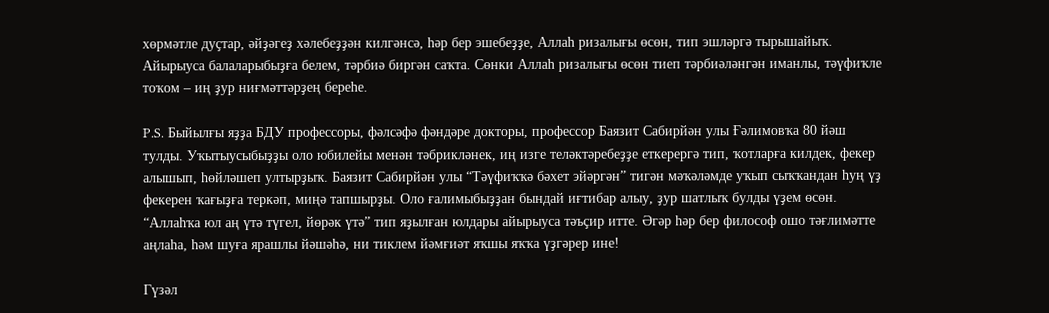хөрмәтле дуҫтар, әйҙәгеҙ хәлебеҙҙән килгәнсә, һәр бер эшебеҙҙе, Аллаһ ризалығы өсөн, тип эшләргә тырышайыҡ. Айырыуса балаларыбыҙға белем, тәрбиә биргән саҡта. Сөнки Аллаһ ризалығы өсөн тиеп тәрбиәләнгән иманлы, тәүфиҡле тоҡом – иң ҙур ниғмәттәрҙең береһе.

P.S. Быйылғы яҙҙа БДУ профессоры, фәлсәфә фәндәре докторы, профессор Баязит Сабирйән улы Ғәлимовҡа 80 йәш тулды. Уҡытыусыбыҙҙы оло юбилейы менән тәбрикләнек, иң изге теләктәребеҙҙе еткерергә тип, ҡотларға килдек, фекер алышып, һөйләшеп ултырҙыҡ. Баязит Сабирйән улы “Тәүфиҡҡә бәхет эйәргән” тигән мәҡәләмде уҡып сыҡҡандан һуң үҙ фекерен ҡағыҙға теркәп, миңә тапшырҙы. Оло ғалимыбыҙҙан бындай иғтибар алыу, ҙур шатлыҡ булды үҙем өсөн. “Аллаһҡа юл аң үтә түгел, йөрәк үтә” тип яҙылған юлдары айырыуса тәъҫир итте. Әгәр һәр бер философ ошо тәғлимәтте аңлаһа, һәм шуға ярашлы йәшәһә, ни тиклем йәмғиәт яҡшы яҡҡа үҙгәрер ине!

Гүзәл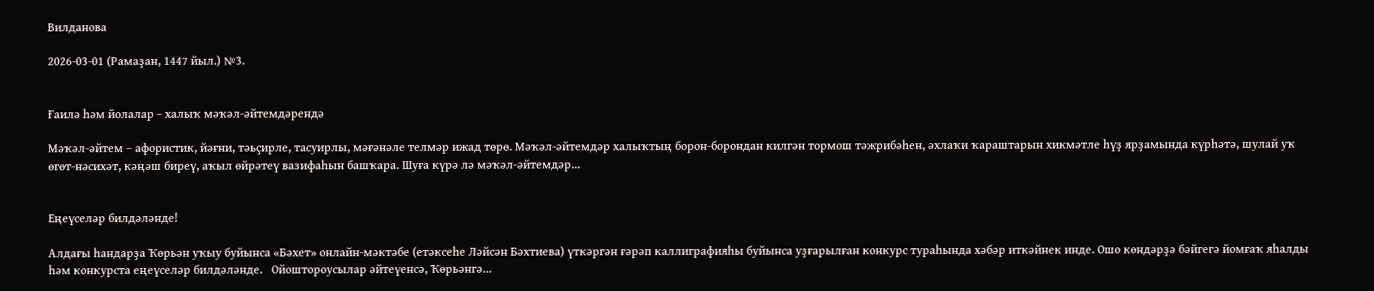Вилданова

2026-03-01 (Рамаҙан, 1447 йыл.) №3.


Ғаилә һәм йолалар − халыҡ мәҡәл-әйтемдәрендә

Мәҡәл-әйтем – афористик, йәғни, тәьҫирле, тасуирлы, мәғәнәле телмәр ижад төрө. Мәҡәл-әйтемдәр халыҡтың борон-борондан килгән тормош тәжрибәһен, әхлаҡи ҡараштарын хикмәтле һүҙ ярҙамында күрһәтә, шулай уҡ өгөт-нәсихәт, кәңәш биреү, аҡыл өйрәтеү вазифаһын башҡара. Шуға күрә лә мәҡәл-әйтемдәр...


Еңеүселәр билдәләнде!

Алдағы һандарҙа Ҡөрьән уҡыу буйынса «Бәхет» онлайн-мәктәбе (етәксеһе Ләйсән Бәхтиева) үткәргән ғәрәп каллиграфияһы буйынса уҙғарылған конкурс тураһында хәбәр иткәйнек инде. Ошо көндәрҙә бәйгегә йомғаҡ яһалды һәм конкурста еңеүселәр билдәләнде.   Ойоштороусылар әйтеүенсә, Ҡөрьәнгә...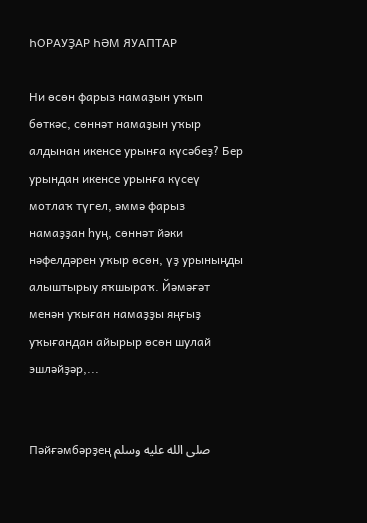ҺОРАУҘАР ҺӘМ ЯУАПТАР

Ни өсөн фарыз намаҙын уҡып бөткәс, сөннәт намаҙын уҡыр алдынан икенсе урынға күсәбеҙ? Бер урындан икенсе урынға күсеү мотлаҡ түгел, әммә фарыз намаҙҙан һуң, сөннәт йәки нәфелдәрен уҡыр өсөн, үҙ урыныңды алыштырыу яҡшыраҡ. Йәмәғәт менән уҡыған намаҙҙы яңғыҙ уҡығандан айырыр өсөн шулай эшләйҙәр,...


Пәйғәмбәрҙең صلى الله عليه وسلم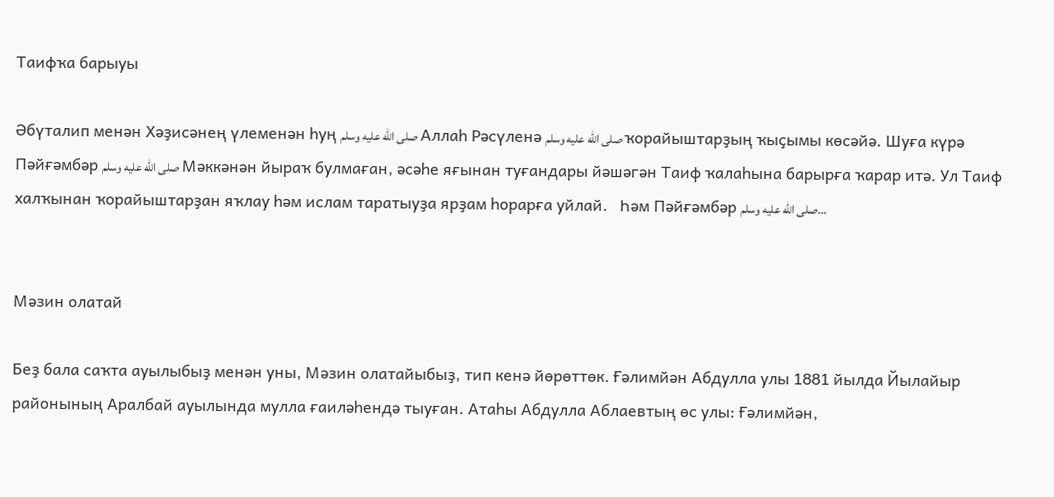Таифҡа барыуы

Әбүталип менән Хәҙисәнең үлеменән һуң صلى الله عليه وسلم Аллаһ Рәсүленә صلى الله عليه وسلم ҡорайыштарҙың ҡыҫымы көсәйә. Шуға күрә Пәйғәмбәр صلى الله عليه وسلم Мәккәнән йыраҡ булмаған, әсәһе яғынан туғандары йәшәгән Таиф ҡалаһына барырға ҡарар итә. Ул Таиф халҡынан ҡорайыштарҙан яҡлау һәм ислам таратыуҙа ярҙам һорарға уйлай.   Һәм Пәйғәмбәр صلى الله عليه وسلم...


Мәзин олатай

Беҙ бала саҡта ауылыбыҙ менән уны, Мәзин олатайыбыҙ, тип кенә йөрөттөк. Ғәлимйән Абдулла улы 1881 йылда Йылайыр районының Аралбай ауылында мулла ғаиләһендә тыуған. Атаһы Абдулла Аблаевтың өс улы: Ғәлимйән,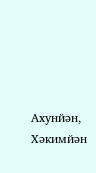Ахунйән, Хәкимйән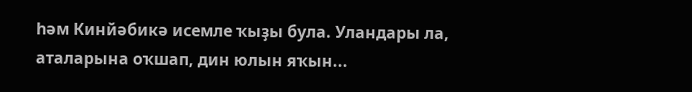һәм Кинйәбикә исемле ҡыҙы була. Уландары ла, аталарына оҡшап, дин юлын яҡын...